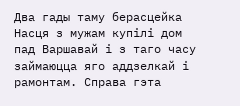Два гады таму берасцейка Насця з мужам купілі дом пад Варшавай і з таго часу займаюцца яго аддзелкай і рамонтам. Справа гэта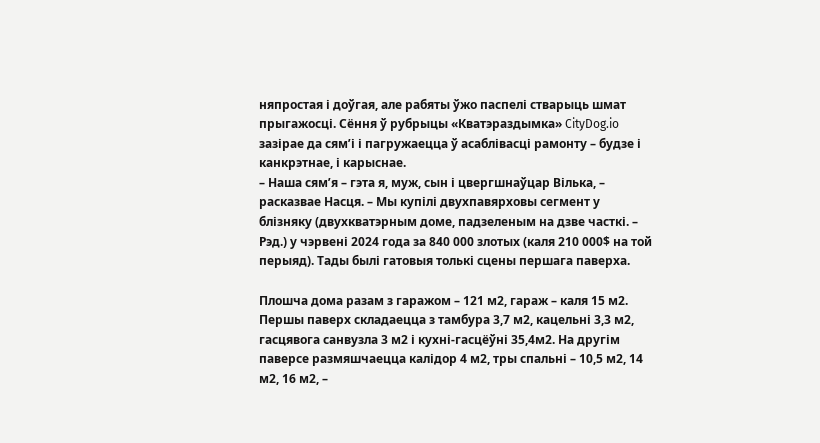няпростая і доўгая, але рабяты ўжо паспелі стварыць шмат прыгажосці. Сёння ў рубрыцы «Кватэраздымка» CityDog.io зазірае да сям’і і пагружаецца ў асаблівасці рамонту – будзе і канкрэтнае, і карыснае.
– Наша сям’я – гэта я, муж, сын і цвергшнаўцар Вілька, – расказвае Насця. – Мы купілі двухпавярховы сегмент у блізняку (двухкватэрным доме, падзеленым на дзве часткі. – Рэд.) у чэрвені 2024 года за 840 000 злотых (каля 210 000$ на той перыяд). Тады былі гатовыя толькі сцены першага паверха.

Плошча дома разам з гаражом – 121 м2, гараж – каля 15 м2. Першы паверх складаецца з тамбура 3,7 м2, кацельні 3,3 м2, гасцявога санвузла 3 м2 і кухні-гасцёўні 35,4м2. На другім паверсе размяшчаецца калідор 4 м2, тры спальні – 10,5 м2, 14 м2, 16 м2, –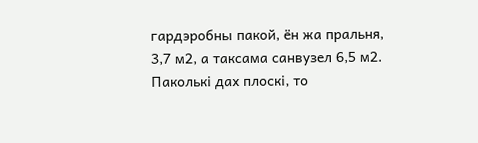гардэробны пакой, ён жа пральня, 3,7 м2, а таксама санвузел 6,5 м2. Паколькі дах плоскі, то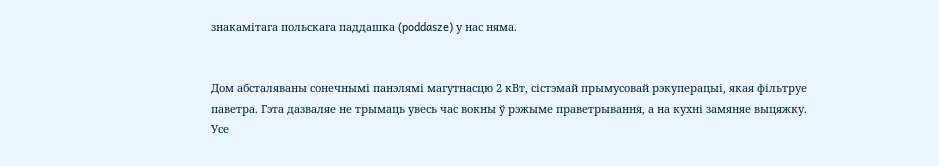знакамітага польскага паддашка (poddasze) у нас няма.


Дом абсталяваны сонечнымі панэлямі магутнасцю 2 кВт, сістэмай прымусовай рэкуперацыі, якая фільтруе паветра. Гэта дазваляе не трымаць увесь час вокны ў рэжыме праветрывання, а на кухні замяняе выцяжку. Усе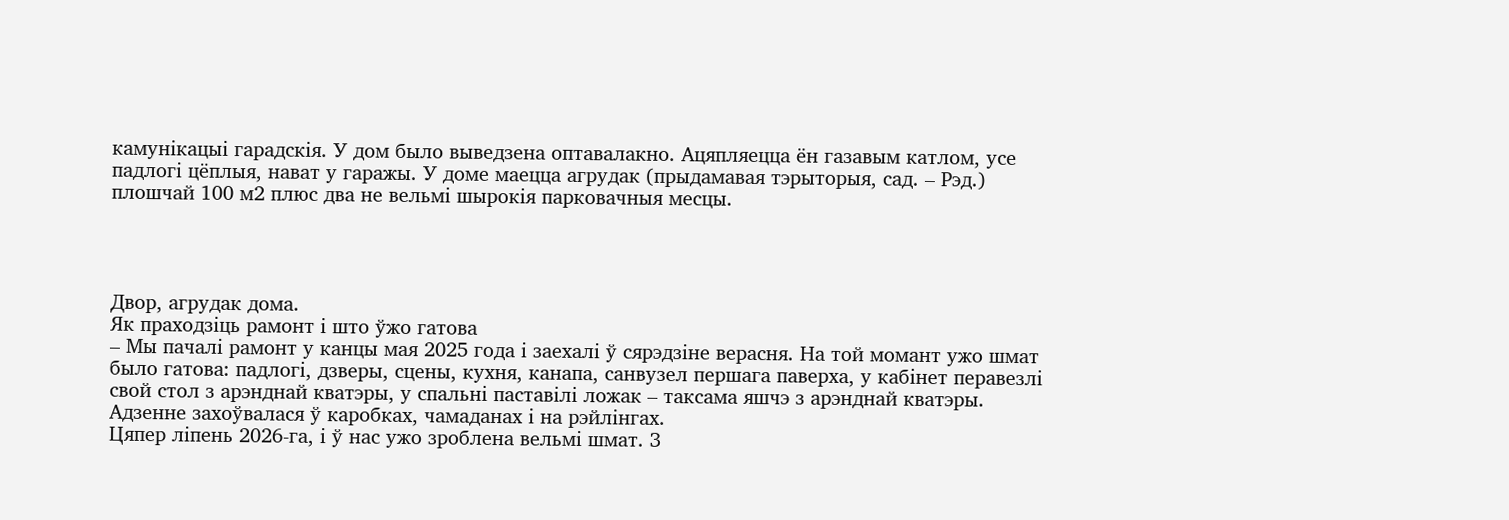камунікацыі гарадскія. У дом было выведзена оптавалакно. Ацяпляецца ён газавым катлом, усе падлогі цёплыя, нават у гаражы. У доме маецца агрудак (прыдамавая тэрыторыя, сад. – Рэд.) плошчай 100 м2 плюс два не вельмі шырокія парковачныя месцы.




Двор, агрудак дома.
Як праходзіць рамонт і што ўжо гатова
– Мы пачалі рамонт у канцы мая 2025 года і заехалі ў сярэдзіне верасня. На той момант ужо шмат было гатова: падлогі, дзверы, сцены, кухня, канапа, санвузел першага паверха, у кабінет перавезлі свой стол з арэнднай кватэры, у спальні паставілі ложак – таксама яшчэ з арэнднай кватэры. Адзенне захоўвалася ў каробках, чамаданах і на рэйлінгах.
Цяпер ліпень 2026-га, і ў нас ужо зроблена вельмі шмат. З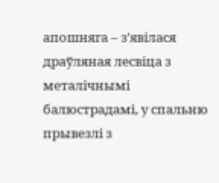апошняга – з’явілася драўляная лесвіца з металічнымі балюстрадамі, у спальню прывезлі з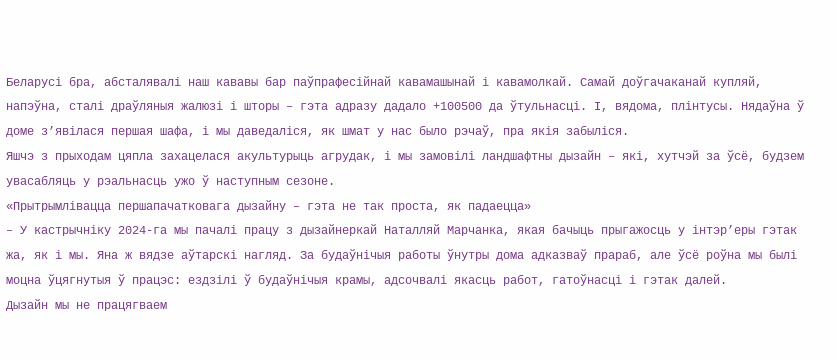Беларусі бра, абсталявалі наш кававы бар паўпрафесійнай кавамашынай і кавамолкай. Самай доўгачаканай купляй, напэўна, сталі драўляныя жалюзі і шторы – гэта адразу дадало +100500 да ўтульнасці. І, вядома, плінтусы. Нядаўна ў доме з’явілася першая шафа, і мы даведаліся, як шмат у нас было рэчаў, пра якія забыліся.
Яшчэ з прыходам цяпла захацелася акультурыць агрудак, і мы замовілі ландшафтны дызайн – які, хутчэй за ўсё, будзем увасабляць у рэальнасць ужо ў наступным сезоне.
«Прытрымлівацца першапачатковага дызайну – гэта не так проста, як падаецца»
– У кастрычніку 2024-га мы пачалі працу з дызайнеркай Наталляй Марчанка, якая бачыць прыгажосць у інтэр’еры гэтак жа, як і мы. Яна ж вядзе аўтарскі нагляд. За будаўнічыя работы ўнутры дома адказваў прараб, але ўсё роўна мы былі моцна ўцягнутыя ў працэс: ездзілі ў будаўнічыя крамы, адсочвалі якасць работ, гатоўнасці і гэтак далей.
Дызайн мы не працягваем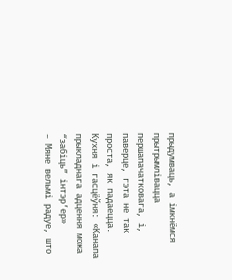прыдумваць, а імкнёмся прытрымлівацца першапачатковага, і, паверце, гэта не так проста, як падаецца.
Кухня і гасцёўня: «Канапа прыкладнага адцення можа “забіць” інтэр’ер»
– Мяне вельмі радуе, што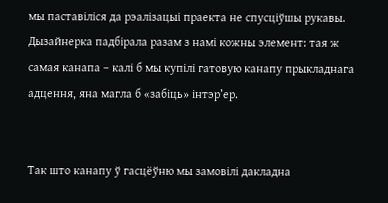мы паставіліся да рэалізацыі праекта не спусціўшы рукавы. Дызайнерка падбірала разам з намі кожны элемент: тая ж самая канапа – калі б мы купілі гатовую канапу прыкладнага адцення, яна магла б «забіць» інтэр’ер.


Так што канапу ў гасцёўню мы замовілі дакладна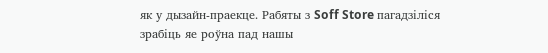як у дызайн-праекце. Рабяты з Soff Store пагадзіліся зрабіць яе роўна пад нашы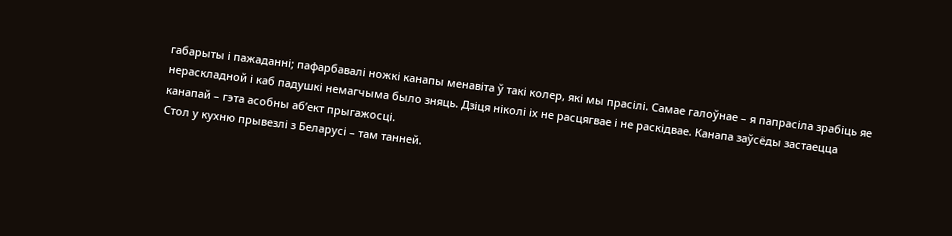габарыты і пажаданні; пафарбавалі ножкі канапы менавіта ў такі колер, які мы прасілі. Самае галоўнае – я папрасіла зрабіць яе нераскладной і каб падушкі немагчыма было зняць. Дзіця ніколі іх не расцягвае і не раскідвае. Канапа заўсёды застаецца канапай – гэта асобны аб’ект прыгажосці.
Стол у кухню прывезлі з Беларусі – там танней.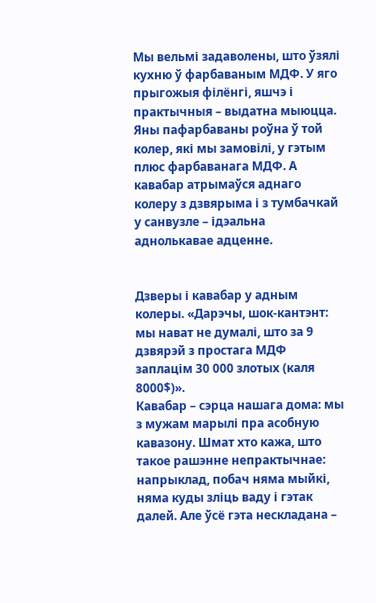Мы вельмі задаволены, што ўзялі кухню ў фарбаваным МДФ. У яго прыгожыя філёнгі, яшчэ і практычныя – выдатна мыюцца. Яны пафарбаваны роўна ў той колер, які мы замовілі, у гэтым плюс фарбаванага МДФ. А кавабар атрымаўся аднаго колеру з дзвярыма і з тумбачкай у санвузле – ідэальна аднолькавае адценне.


Дзверы і кавабар у адным колеры. «Дарэчы, шок-кантэнт: мы нават не думалі, што за 9 дзвярэй з простага МДФ заплацім 30 000 злотых (каля 8000$)».
Кавабар – сэрца нашага дома: мы з мужам марылі пра асобную кавазону. Шмат хто кажа, што такое рашэнне непрактычнае: напрыклад, побач няма мыйкі, няма куды зліць ваду і гэтак далей. Але ўсё гэта нескладана –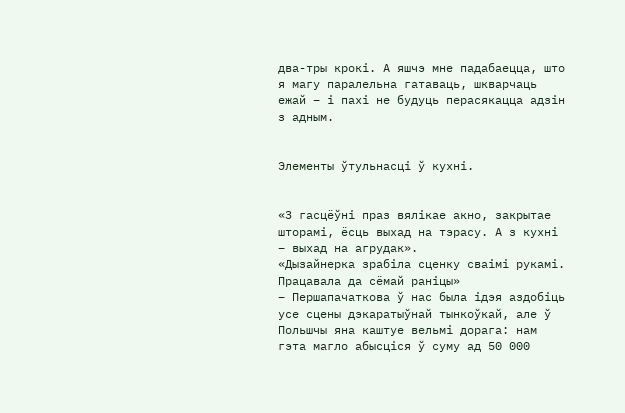два-тры крокі. А яшчэ мне падабаецца, што я магу паралельна гатаваць, шкварчаць ежай – і пахі не будуць перасякацца адзін з адным.


Элементы ўтульнасці ў кухні.


«З гасцёўні праз вялікае акно, закрытае шторамі, ёсць выхад на тэрасу. А з кухні – выхад на агрудак».
«Дызайнерка зрабіла сценку сваімі рукамі. Працавала да сёмай раніцы»
– Першапачаткова ў нас была ідэя аздобіць усе сцены дэкаратыўнай тынкоўкай, але ў Польшчы яна каштуе вельмі дорага: нам гэта магло абысціся ў суму ад 50 000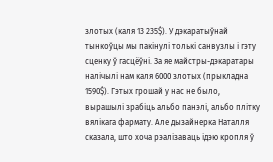злотых (каля 13 235$). У дэкаратыўнай тынкоўцы мы пакінулі толькі санвузлы і гэту сценку ў гасцёўні. За яе майстры-дэкаратары налічылі нам каля 6000 злотых (прыкладна 1590$). Гэтых грошай у нас не было, вырашылі зрабіць альбо панэлі, альбо плітку вялікага фармату. Але дызайнерка Наталля сказала, што хоча рэалізаваць ідэю кропля ў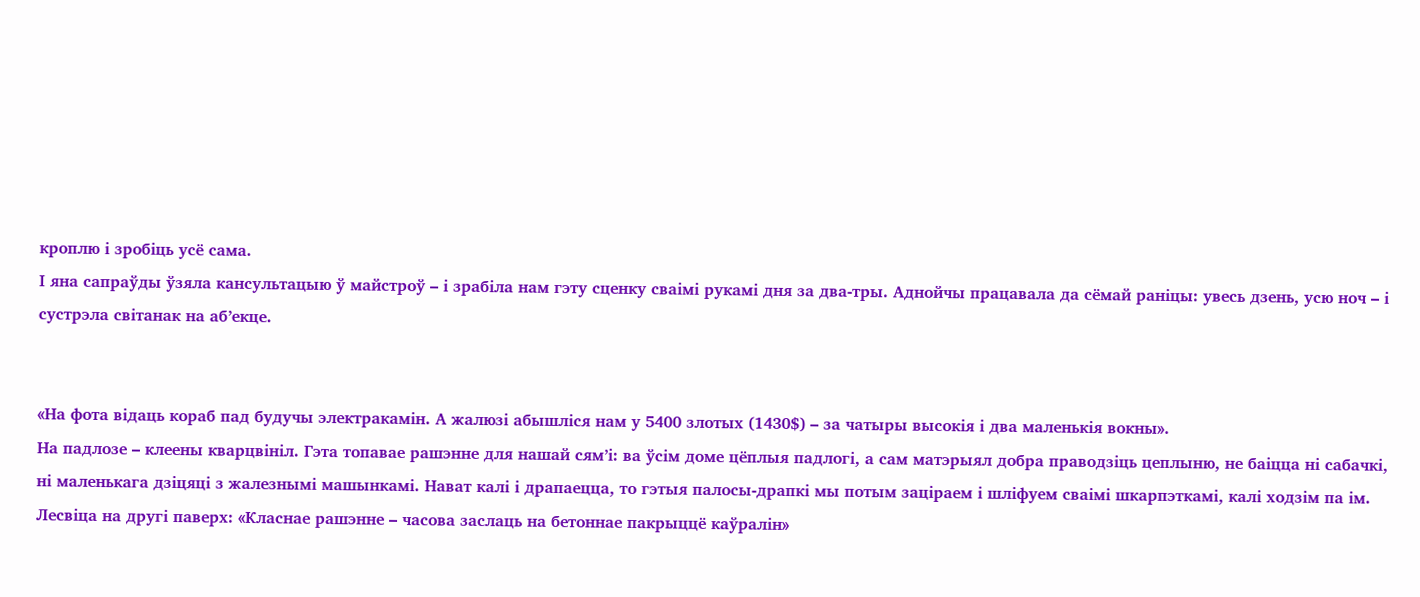кроплю і зробіць усё сама.
І яна сапраўды ўзяла кансультацыю ў майстроў – і зрабіла нам гэту сценку сваімі рукамі дня за два-тры. Аднойчы працавала да сёмай раніцы: увесь дзень, усю ноч – і сустрэла світанак на аб’екце.


«На фота відаць кораб пад будучы электракамін. А жалюзі абышліся нам у 5400 злотых (1430$) – за чатыры высокія і два маленькія вокны».
На падлозе – клеены кварцвініл. Гэта топавае рашэнне для нашай сям’і: ва ўсім доме цёплыя падлогі, а сам матэрыял добра праводзіць цеплыню, не баіцца ні сабачкі, ні маленькага дзіцяці з жалезнымі машынкамі. Нават калі і драпаецца, то гэтыя палосы-драпкі мы потым заціраем і шліфуем сваімі шкарпэткамі, калі ходзім па ім.
Лесвіца на другі паверх: «Класнае рашэнне – часова заслаць на бетоннае пакрыццё каўралін»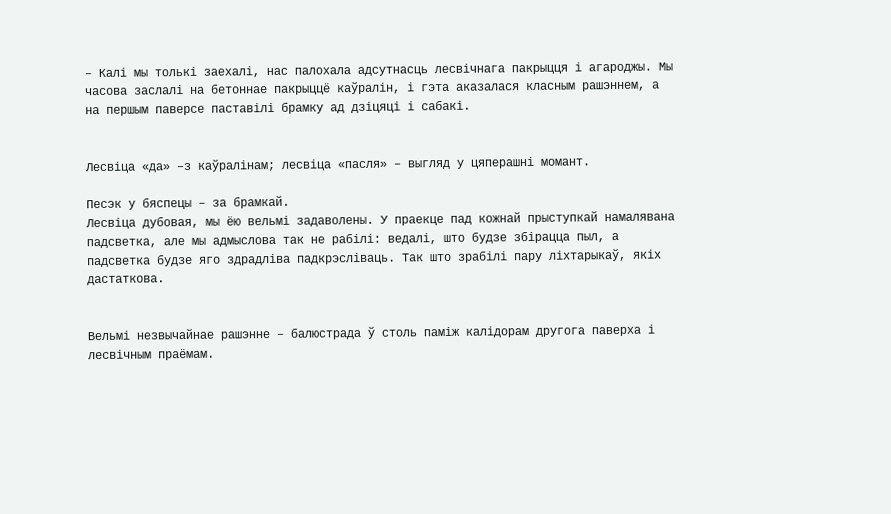– Калі мы толькі заехалі, нас палохала адсутнасць лесвічнага пакрыцця і агароджы. Мы часова заслалі на бетоннае пакрыццё каўралін, і гэта аказалася класным рашэннем, а на першым паверсе паставілі брамку ад дзіцяці і сабакі.


Лесвіца «да» –з каўралінам; лесвіца «пасля» – выгляд у цяперашні момант.

Песэк у бяспецы – за брамкай.
Лесвіца дубовая, мы ёю вельмі задаволены. У праекце пад кожнай прыступкай намалявана падсветка, але мы адмыслова так не рабілі: ведалі, што будзе збірацца пыл, а падсветка будзе яго здрадліва падкрэсліваць. Так што зрабілі пару ліхтарыкаў, якіх дастаткова.


Вельмі незвычайнае рашэнне – балюстрада ў столь паміж калідорам другога паверха і лесвічным праёмам.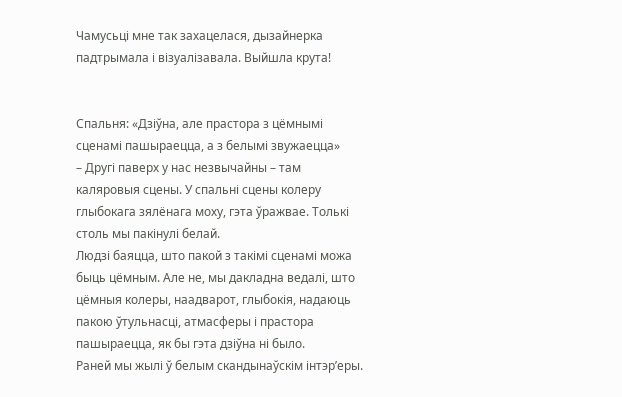Чамусьці мне так захацелася, дызайнерка падтрымала і візуалізавала. Выйшла крута!


Спальня: «Дзіўна, але прастора з цёмнымі сценамі пашыраецца, а з белымі звужаецца»
– Другі паверх у нас незвычайны – там каляровыя сцены. У спальні сцены колеру глыбокага зялёнага моху, гэта ўражвае. Толькі столь мы пакінулі белай.
Людзі баяцца, што пакой з такімі сценамі можа быць цёмным. Але не, мы дакладна ведалі, што цёмныя колеры, наадварот, глыбокія, надаюць пакою ўтульнасці, атмасферы і прастора пашыраецца, як бы гэта дзіўна ні было.
Раней мы жылі ў белым скандынаўскім інтэр’еры.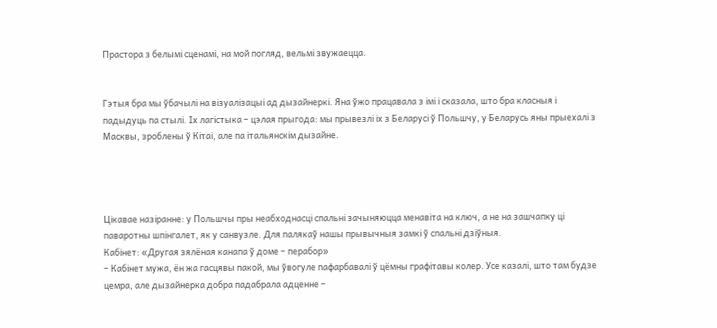Прастора з белымі сценамі, на мой погляд, вельмі звужаецца.


Гэтыя бра мы ўбачылі на візуалізацыі ад дызайнеркі. Яна ўжо працавала з імі і сказала, што бра класныя і падыдуць па стылі. Іх лагістыка – цэлая прыгода: мы прывезлі іх з Беларусі ў Польшчу, у Беларусь яны прыехалі з Масквы, зроблены ў Кітаі, але па італьянскім дызайне.




Цікавае назіранне: у Польшчы пры неабходнасці спальні зачыняюцца менавіта на ключ, а не на зашчапку ці паваротны шпінгалет, як у санвузле. Для палякаў нашы прывычныя замкі ў спальні дзіўныя.
Кабінет: «Другая зялёная канапа ў доме – перабор»
– Кабінет мужа, ён жа гасцявы пакой, мы ўвогуле пафарбавалі ў цёмны графітавы колер. Усе казалі, што там будзе цемра, але дызайнерка добра падабрала адценне –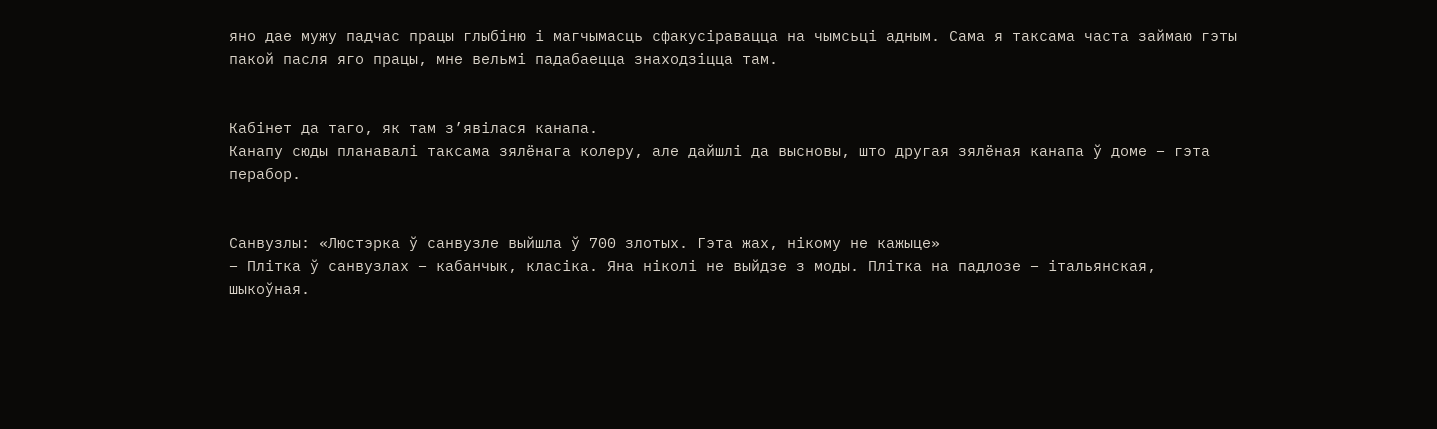яно дае мужу падчас працы глыбіню і магчымасць сфакусіравацца на чымсьці адным. Сама я таксама часта займаю гэты пакой пасля яго працы, мне вельмі падабаецца знаходзіцца там.


Кабінет да таго, як там з’явілася канапа.
Канапу сюды планавалі таксама зялёнага колеру, але дайшлі да высновы, што другая зялёная канапа ў доме – гэта перабор.


Санвузлы: «Люстэрка ў санвузле выйшла ў 700 злотых. Гэта жах, нікому не кажыце»
– Плітка ў санвузлах – кабанчык, класіка. Яна ніколі не выйдзе з моды. Плітка на падлозе – італьянская, шыкоўная.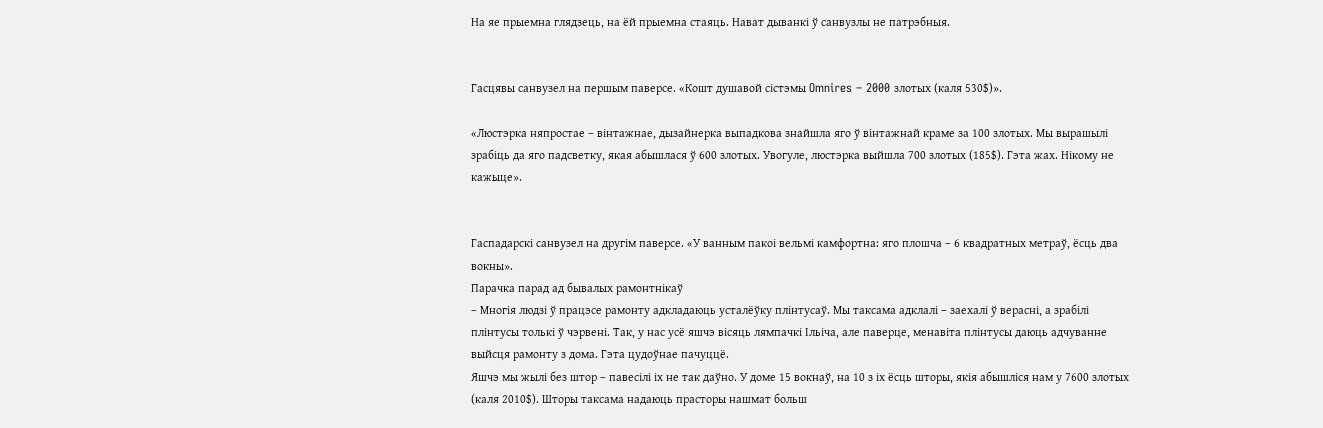На яе прыемна глядзець, на ёй прыемна стаяць. Нават дыванкі ў санвузлы не патрэбныя.


Гасцявы санвузел на першым паверсе. «Кошт душавой сістэмы Omnires – 2000 злотых (каля 530$)».

«Люстэрка няпростае – вінтажнае, дызайнерка выпадкова знайшла яго ў вінтажнай краме за 100 злотых. Мы вырашылі зрабіць да яго падсветку, якая абышлася ў 600 злотых. Увогуле, люстэрка выйшла 700 злотых (185$). Гэта жах. Нікому не кажыце».


Гаспадарскі санвузел на другім паверсе. «У ванным пакоі вельмі камфортна: яго плошча – 6 квадратных метраў, ёсць два вокны».
Парачка парад ад бывалых рамонтнікаў
– Многія людзі ў працэсе рамонту адкладаюць усталёўку плінтусаў. Мы таксама адклалі – заехалі ў верасні, а зрабілі плінтусы толькі ў чэрвені. Так, у нас усё яшчэ вісяць лямпачкі Ільіча, але паверце, менавіта плінтусы даюць адчуванне выйсця рамонту з дома. Гэта цудоўнае пачуццё.
Яшчэ мы жылі без штор – павесілі іх не так даўно. У доме 15 вокнаў, на 10 з іх ёсць шторы, якія абышліся нам у 7600 злотых (каля 2010$). Шторы таксама надаюць прасторы нашмат больш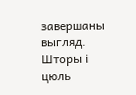завершаны выгляд. Шторы і цюль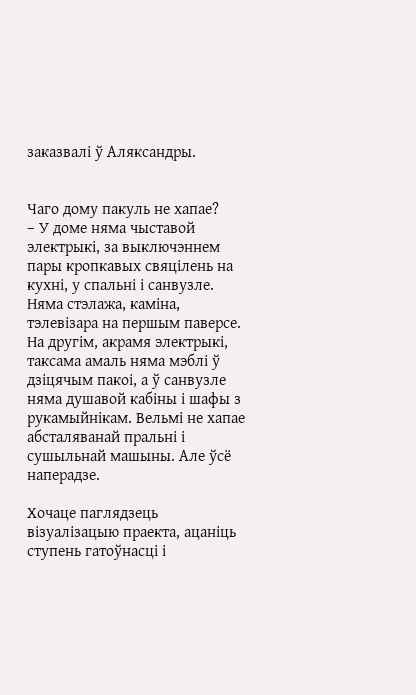заказвалі ў Аляксандры.


Чаго дому пакуль не хапае?
– У доме няма чыставой электрыкі, за выключэннем пары кропкавых свяцілень на кухні, у спальні і санвузле. Няма стэлажа, каміна, тэлевізара на першым паверсе. На другім, акрамя электрыкі, таксама амаль няма мэблі ў дзіцячым пакоі, а ў санвузле няма душавой кабіны і шафы з рукамыйнікам. Вельмі не хапае абсталяванай пральні і сушыльнай машыны. Але ўсё наперадзе.

Хочаце паглядзець візуалізацыю праекта, ацаніць ступень гатоўнасці і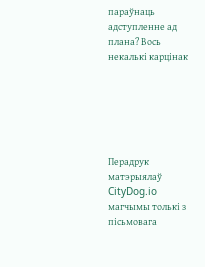параўнаць адступленне ад плана? Вось некалькі карцінак






Перадрук матэрыялаў CityDog.io магчымы толькі з пісьмовага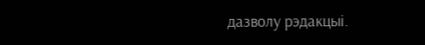дазволу рэдакцыі.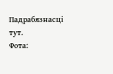Падрабязнасці тут.
Фота: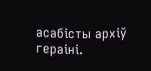асабісты архіў гераіні.